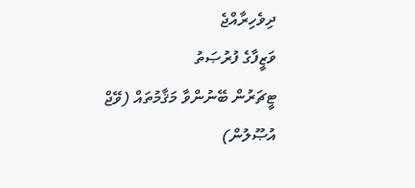ދިވެހިރާއްޖެ
ވަޒީފާގެ ފުރުޞަތު
ޓީޗަރުން ބޭނުންވާ މަޤާމުތައް (ވޭޖް އުޞޫލުން)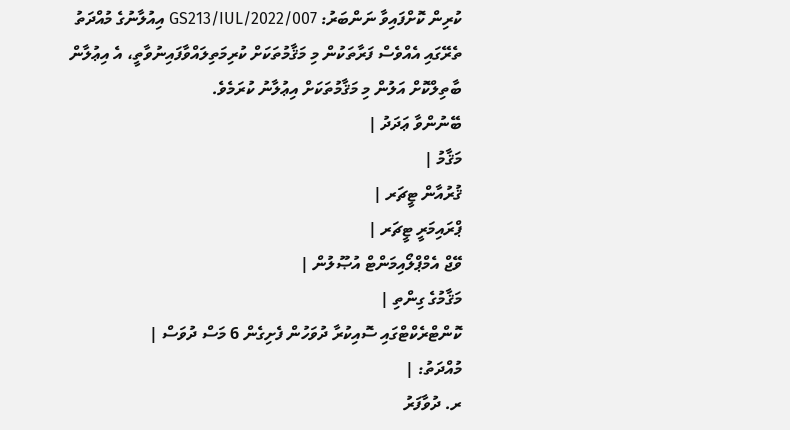ކުރިން ކޮށްފައިވާ ނަންބަރު: GS213/IUL/2022/007 އިއުލާނުގެ މުއްދަތު ތެރޭގައި އެއްވެސް ފަރާތަކުން މި މަޤާމުތަކަށް ކުރިމަތިލައްވާފައިނުވާތީ، އެ އިޢުލާން ބާތިލްކޮށް އަލުން މި މަޤާމުތަކަށް އިޢުލާނު ކުރަމެވެ.
ބޭނުންވާ ޢަދަދު |
މަޤާމު |
ޤުރުއާން ޓީޗަރ |
ޕްރައިމަރީ ޓީޗަރ |
ވޭޖް އެމްޕްލޯއިމަންޓް އުޞޫލުން |
މަޤާމުގެ ގިންތި |
ކޮންޓްރެކްޓްގައި ސޮއިކުރާ ދުވަހުން ފެށިގެން 6 މަސް ދުވަސް |
މުއްދަތު: |
ރ. ދުވާފަރު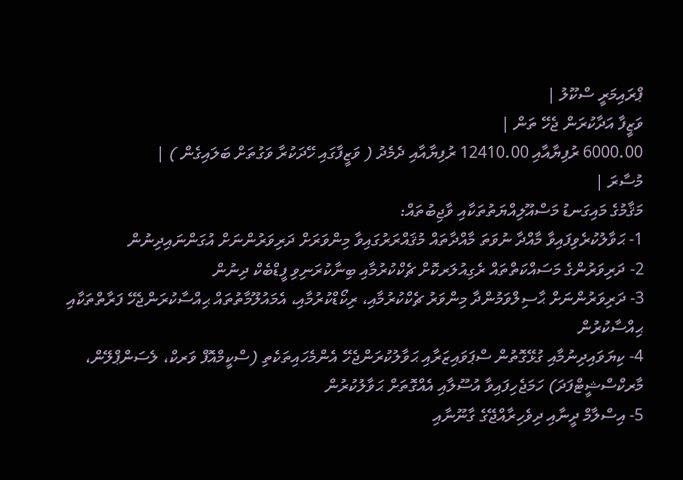ޕްރައިމަރީ ސްކޫލު |
ވަޒީފާ އަދާކުރަން ޖެހޭ ތަން |
6000.00 ރުފިޔާއާއި 12410.00 ރުފިޔާއާއި ދެމެދު ( ވަޒީފާގައި ހޭދަކުރާ ވަގުތަށް ބަލައިގެން ) |
މުސާރަ |
މަޤާމުގެ މައިގަނޑު މަސްއޫލިއްޔަތުތަކާއި ވާޖިބުތައް:
1- ޙަވާލުކުރެވިފައިވާ މާއްދާ ނުވަތަ މާއްދާތައް މުޤައްރަރުގައިވާ މިންވަރަށް ދަރިވަރުންނަށް އުގަންނައިދިނުން
2- ދަރިވަރުންގެ މަސައްކަތްތައް ރެގިއުލަރކޮށް ޗެކްކުރުމާއި ބިނާކުރަނިވި ފީޑްބެކް ދިނުން
3- ދަރިވަރުންނަށް ޙާސިލްވަމުންދާ މިންވަރު ޗެކްކުރުމާއި، ރިކޯޑްކުރުމާއި، އެމައުލޫމާތުތައް ޙިއްސާކުރަންޖެހޭ ފަރާތްތަކާއި ޙިއްސާކުރުން
4- ކިޔަވައިދިނުމާއި ގުޅޭގޮތުން ސްޕަވައިޒަރާއި ޙަވާލުކުރަންޖެހޭ އެންމެހައިތަކެތި (ސްކީމްއޮފް ވަރކް، ލެސަންޕްލޭން، މާރކްސްޝީޓްފަދަ) ހަމަޖެހިފައިވާ އުސޫލާއި އެއްގޮތަށް ޙަވާލުކުރުން
5- އިސްލާމް ދީނާއި ދިވެހިރާއްޖޭގެ ގާނޫނާއި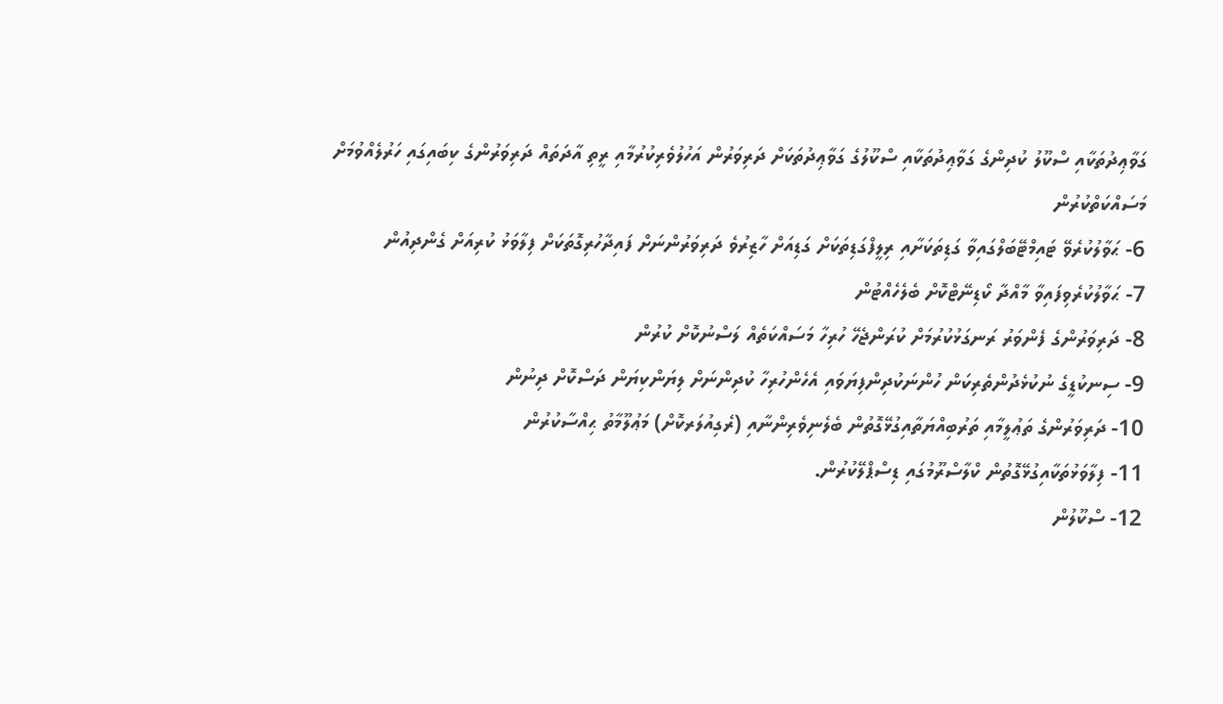ގަވާޢިދުތަކާއި ސްކޫލު ކުދިންގެ ގަވާޢިދުތަކާއި ސްކޫލުގެ ގަވާޢިދުތަކަށް ދަރިވަރުން އަހުލުވެރިކުރުމާއި ރީތި އާދަތައް ދަރިވަރުންގެ ކިބައިގައި ހަރުލެއްވުމަށް މަސައްކަތްކުރުން
6- ޙަވާލުކުރެވޭ ޓައިމްޓޭބަލްގައިވާ ގަޑިތަކަށާއި ރިލީފްގަޑިތަކަށް ގަޑިއަށް ހާޒިރުވެ ދަރިވަރުންނަށް ފައިދާހުރިގޮތަކަށް ފިލާވަޅު ކުރިއަށް ގެންދިއުން
7- ޙަވާލުކުރެވިފައިވާ މާއްދާ ކޯޑިނޭޓްކޮށް ބެލެހެއްޓުން
8- ދަރިވަރުންގެ ފެންވަރު ރަނގަޅުކުރުމަށް ކުރަންޖެހޭ ހުރިހާ މަސައްކަތެއް ލަސްނުކޮށް ކުރުން
9- ސިނކުޑީގެ ނުކުޅެދުންތެރިކަން ހުންނަކުދިންފިޔަވައި އެހެންހުރިހާ ކުދިންނަށް ލިޔަންކިޔަން ދަސްކޮށް ދިނުން
10- ދަރިވަރުންގެ ތަޢުލީމާއި ތަރުބިއްޔަތާއިގުޅޭގޮތުން ބެލެނިވެރިންނާއި (ރެގިއުލަރކޮށް) މަޢުލޫމާތު ޙިއްސާކުރުން
11- ފިލާވަޅުތަކާއިގުޅޭގޮތުން ކްލާސްރޫމުގައި ޑިސްޕްލޭކުރުން.
12- ސްކޫލުން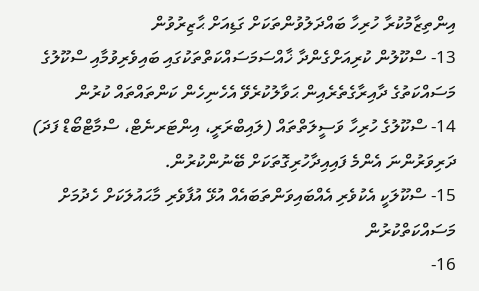އިންތިޒާމުކުރާ ހުރިހާ ބައްދަލުވުންތަކަށް ގަޑިއަށް ޙާޒިރުވުން
13- ސްކޫލުން ކުރިއަށްގެންދާ ޚާއްސަމަސައްކަތްތަކުގައި ބައިވެރިވުމާއި ސްކޫލުގެ މަސައްކަތުގެ ދާއިރާގެތެރެއިން ޙަވާލުކުރެވޭ އެހެނިހެން ކަންތައްތައް ކުރުން
14- ސްކޫލުގެ ހުރިހާ ވަސީލަތްތައް (ލައިބްރަރީ، އިންޓަރނެޓް، ސްމާޓްބޯޑް ފަދަ) ދަރިވަރުންނަ އެންމެ ފައިއިދާހުރިގޮތަކަށް ބޭނުންކުރުން.
15- ސްކޫލަކީ އެކުވެރި އެއްބައިވަންތަބައެއް އުޅޭ އުފާވެރި މާޙައުލަކަށް ހެދުމަށް މަސައްކަތްކުރުން
16-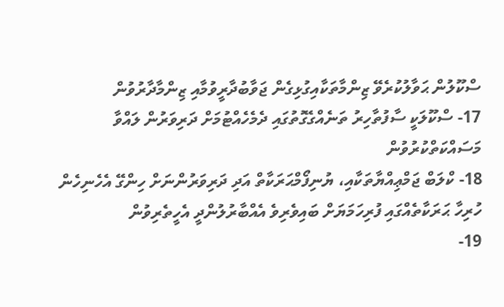ސްކޫލުން ޙަވާލުކުރެވޭ ޒިންމާތަކާއިގުޅިގެން ޖަވާބުދާރީވުމާއި ޒިންމާދާރުވުން
17- ސްކޫލަކީ ސާފުތާހިރު ތަނެއްގެގޮތުގައި ދެމެހެއްޓުމަށް ދަރިވަރުން ލައްވާ މަސައްކަތްކުރުވުން
18- ކްލަބް ޖަމްޢިއްޔާތަކާއި، ޔުނިފޯމްޙަރަކާތް އަދި ދަރިވަރުންނަށް ހިންގޭ އެހެނިހެން ހުރިހާ ޙަރަކާތެއްގައި ފުރިހަމަޔަށް ބައިވެރިވެ އެއްބާރުލުންދީ އެހީތެރިވުން
19-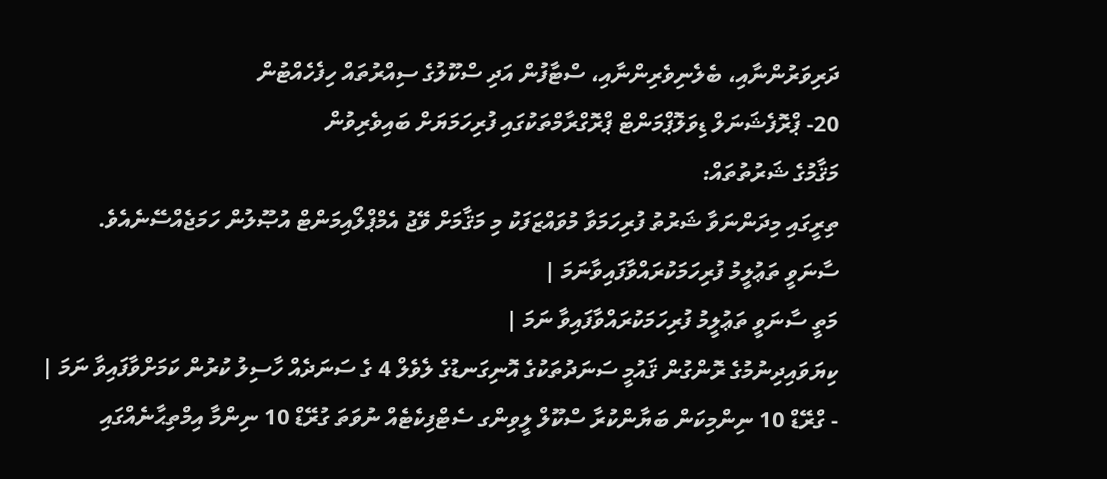ދަރިވަރުންނާއި، ބެލެނިވެރިންނާއި، ސްޓާފުން އަދި ސްކޫލުގެ ސިއްރުތައް ހިފެހެއްޓުން
20- ޕްރޮފެޝަނަލް ޑިވަލޮޕްމަންޓް ޕްރޮގްރާމްތަކުގައި ފުރިހަމަޔަށް ބައިވެރިވުން
މަޤާމުގެ ޝަރުތުތައް:
ތިރީގައި މިދަންނަވާ ޝަރުތު ފުރިހަމަވާ މުވައްޒަފަކު މި މަޤާމަށް ވޭޖު އެމްޕްލޯއިމަންޓް އުޞޫލުން ހަމަޖެއްސޭނެއެވެ.
ސާނަވީ ތަޢުލީމު ފުރިހަމަކުރައްވާފައިވާނަމަ |
މަތީ ސާނަވީ ތަޢުލީމު ފުރިހަމަކުރައްވާފައިވާ ނަމަ |
ކިޔަވައިދިނުމުގެ ރޮންގުން ޤައުމީ ސަނަދުތަކުގެ އޮނިގަނޑުގެ ލެވެލް 4 ގެ ސަނަދެއް ހާސިލު ކުރުން ކަމަށްވާފައިވާ ނަމަ |
- ގްރޭޑް 10 ނިންމިކަން ބަޔާންކުރާ ސްކޫލް ލީވިންގ ސެޓްފިކެޓެއް ނުވަތަ ގުރޭޑް 10 ނިންމާ އިމްތިޙާނެއްގައި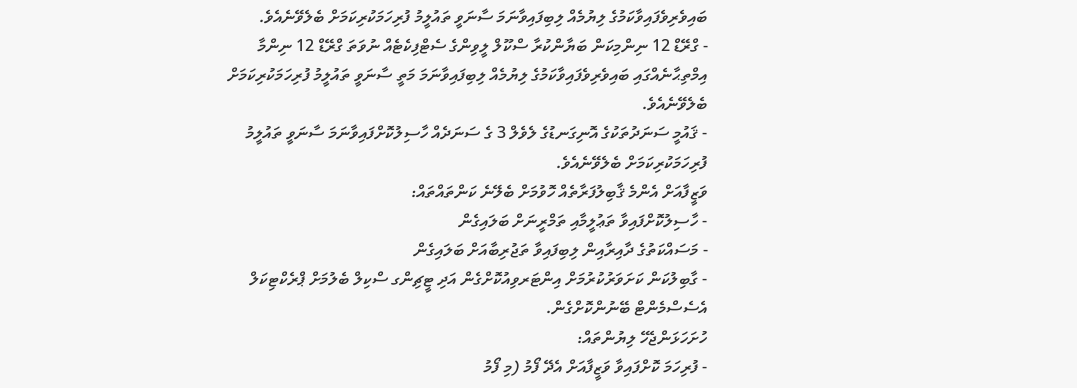ބައިވެރިވެފައިވާކަމުގެ ލިޔުމެއް ލިބިފައިވާނަމަ ސާނަވީ ތައުލީމު ފުރިހަމަކުރިކަމަށް ބެލެވޭނެއެވެ.
- ގްރޭޑް 12 ނިންމިކަން ބަޔާންކުރާ ސްކޫލް ލީވިންގެ ސެޓްފިކެޓެއް ނުވަތަ ގްރޭޑް 12 ނިންމާ އިމްތިޙާނެއްގައި ބައިވެރިވެފައިވާކަމުގެ ލިޔުމެއް ލިބިފައިވާނަމަ މަތީ ސާނަވީ ތައުލީމު ފުރިހަމަކުރިކަމަށް ބެލެވޭނެއެވެ.
- ޤައުމީ ސަނަދުތަކުގެ އޮނިގަނޑުގެ ލެވެލް 3 ގެ ސަނަދެއް ހާސިލުކޮށްފައިވާނަމަ ސާނަވީ ތައުލީމު ފުރިހަމަކުރިކަމަށް ބެލެވޭނެއެވެ.
ވަޒީފާއަށް އެންމެ ޤާބިލުފަރާތެއް ހޮވުމަށް ބެލޭނެ ކަންތައްތައް:
- ހާސިލުކޮށްފައިވާ ތަޢުލީމާއި ތަމްރީނަށް ބަލައިގެން
- މަސައްކަތުގެ ދާއިރާއިން ލިބިފައިވާ ތަޖުރިބާއަށް ބަލައިގެން
- ގާބިލުކަން ކަށަވަރުކުރުމަށް އިންޓަރވިއުކޮށްގެން އަދި ޓީޗިންގ ސްކިލް ބެލުމަށް ޕްރެކްޓިކަލް އެސެސްމެންޓް ބޭނުންކޮށްގެން.
ހުށަހަޅަންޖެހޭ ލިޔުންތައް:
- ފުރިހަމަ ކޮށްފައިވާ ވަޒީފާއަށް އެދޭ ފޯމު (މި ފޯމު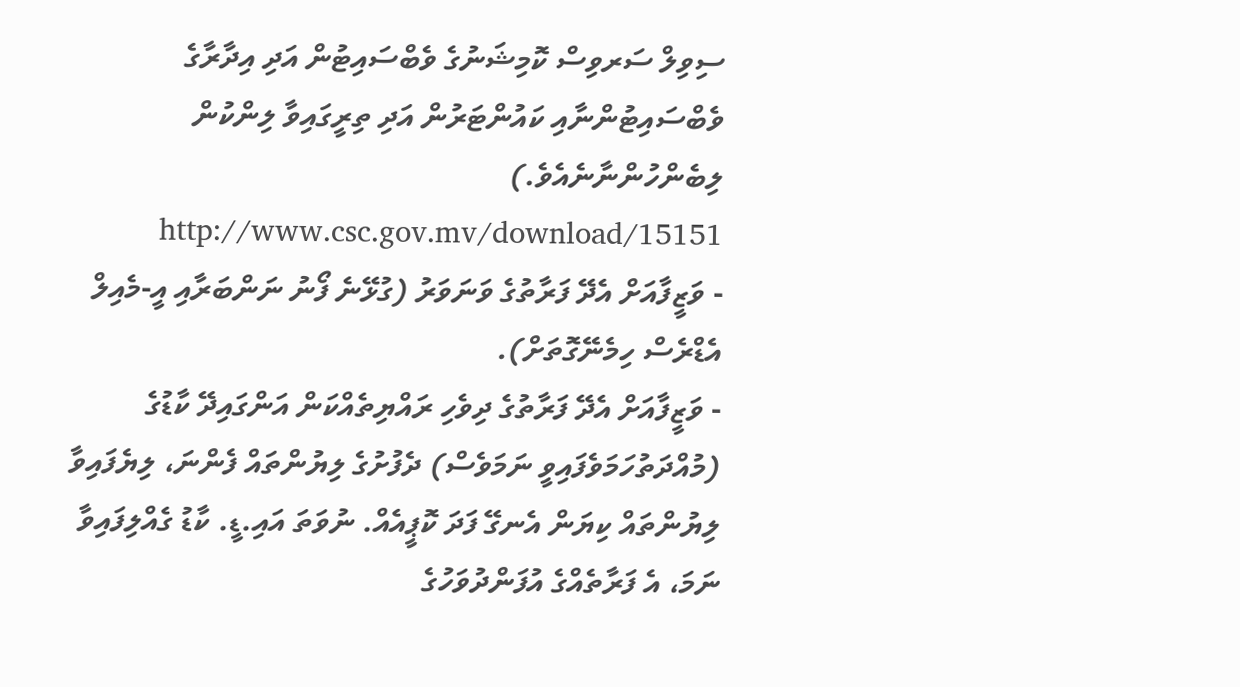ސިވިލް ސަރވިސް ކޮމިޝަނުގެ ވެބްސައިޓުން އަދި އިދާރާގެ ވެބްސައިޓުންނާއި ކައުންޓަރުން އަދި ތިރީގައިވާ ލިންކުން ލިބެންހުންނާނެއެވެ.) http://www.csc.gov.mv/download/15151
- ވަޒީފާއަށް އެދޭ ފަރާތުގެ ވަނަވަރު (ގުޅޭނެ ފޯނު ނަންބަރާއި އީ-މެއިލް އެޑްރެސް ހިމެނޭގޮތަށް).
- ވަޒީފާއަށް އެދޭ ފަރާތުގެ ދިވެހި ރައްޔިތެއްކަން އަންގައިދޭ ކާޑުގެ (މުއްދަތުހަމަވެފައިވީ ނަމަވެސް) ދެފުށުގެ ލިޔުންތައް ފެންނަ، ލިޔެފައިވާ ލިޔުންތައް ކިޔަން އެނގޭ ފަދަ ކޮޕީއެއް. ނުވަތަ އައި.ޑީ. ކާޑު ގެއްލިފައިވާ ނަމަ، އެ ފަރާތެއްގެ އުފަންދުވަހުގެ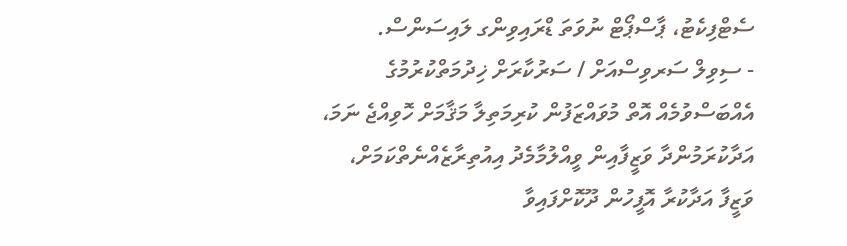ސެޓްފިކެޓު، ޕާސްޕޯޓް ނުވަތަ ޑްރައިވިންގ ލައިސަންސް.
- ސިވިލް ސަރވިސްއަށް / ސަރުކާރަށް ޚިދުމަތްކުރުމުގެ އެއްބަސްވުމެއް އޮތް މުވައްޒަފުން ކުރިމަތިލާ މަޤާމަށް ހޮވިއްޖެ ނަމަ، އަދާކުރަމުންދާ ވަޒީފާއިން ވީއްލުމާމެދު އިއުތިރާޒެއްނެތްކަމަށް، ވަޒީފާ އަދާކުރާ އޮފީހުން ދޫކޮށްފައިވާ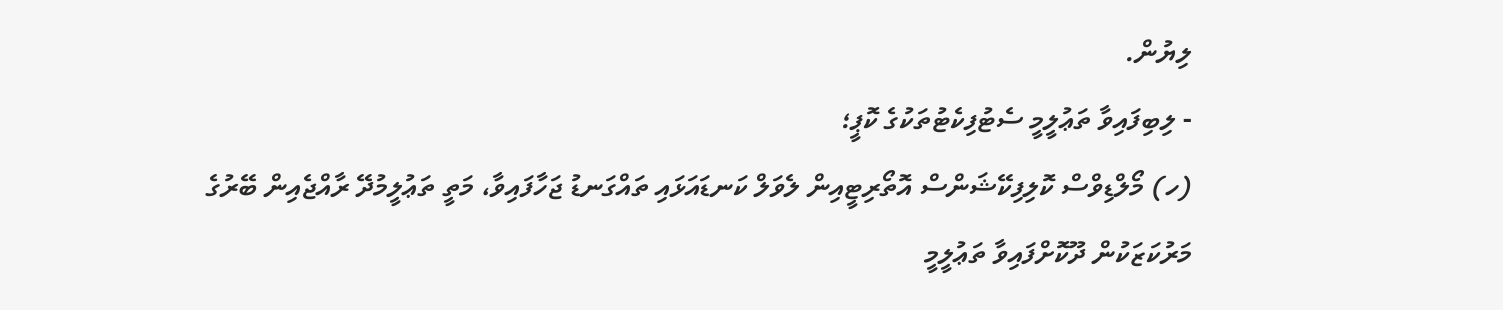ލިޔުން.
- ލިބިފައިވާ ތަޢުލީމީ ސެޓުފިކެޓުތަކުގެ ކޮޕީ؛
(ހ) މޯލްޑިވްސް ކޮލިފިކޭޝަންސް އޮތޯރިޓީއިން ލެވަލް ކަނޑައަޅައި ތައްގަނޑު ޖަހާފައިވާ، މަތީ ތަޢުލީމުދޭ ރާއްޖެއިން ބޭރުގެ މަރުކަޒަކުން ދޫކޮށްފައިވާ ތަޢުލީމީ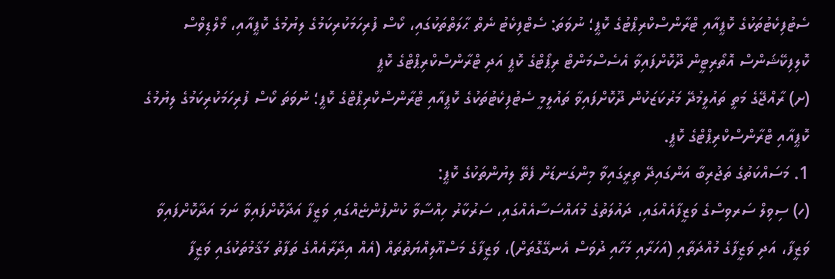ސެޓުފިކެޓުތަކުގެ ކޮޕީއާއި ޓްރާންސްކްރިޕްޓުގެ ކޮޕީ؛ ނުވަތަ: ސެޓްފިކެޓު ނެތް ޙާލަތްތަކުގައި، ކޯސް ފުރިހަމަކުރިކަމުގެ ލިޔުމުގެ ކޮޕީއާއި، މޯލްޑިވްސް ކޮލިފިކޭޝަންސް އޮތޯރިޓީން ދޫކޮށްފައިވާ އެސެސްމަންޓް ރިޕޯޓްގެ ކޮޕީ އަދި ޓްރާންސްކްރިޕްޓްގެ ކޮޕީ
(ށ) ރާއްޖޭގެ މަތީ ތައުލީމުދޭ މަރުކަޒަކުން ދޫކޮށްފައިވާ ތައުލީމީ ސެޓުފިކެޓުތަކުގެ ކޮޕީއާއި ޓްރާންސްކްރިޕްޓްގެ ކޮޕީ؛ ނުވަތަ ކޯސް ފުރިހަމަކުރިކަމުގެ ލިޔުމުގެ ކޮޕީއާއި ޓްރާންސްކްރިޕްޓްގެ ކޮޕީ.
1. މަސައްކަތުގެ ތަޖުރިބާ އަންގައިދޭ ތިރީގައިވާ މިންގަނޑަށް ފެތޭ ލިޔުންތަކުގެ ކޮޕީ:
(ހ) ސިވިލް ސަރވިސްގެ ވަޒީފާއެއްގައި، ދައުލަތުގެ މުއައްސަސާއެއްގައި، ސަރުކާރު ހިއްސާވާ ކުންފުންޏެއްގައި ވަޒީފާ އަދާކޮށްފައިވާ ނަމަ އަދާކޮށްފައިވާ ވަޒީފާ، އަދި ވަޒީފާގެ މުއްދަތާއި (އަހަރާއި މަހާއި ދުވަސް އެނގޭގޮތަށް)، ވަޒީފާގެ މަސްއޫލިއްޔަތުތައް (އެއް އިދާރާއެއްގެ ތަފާތު މަޤާމުތަކުގައި ވަޒީފާ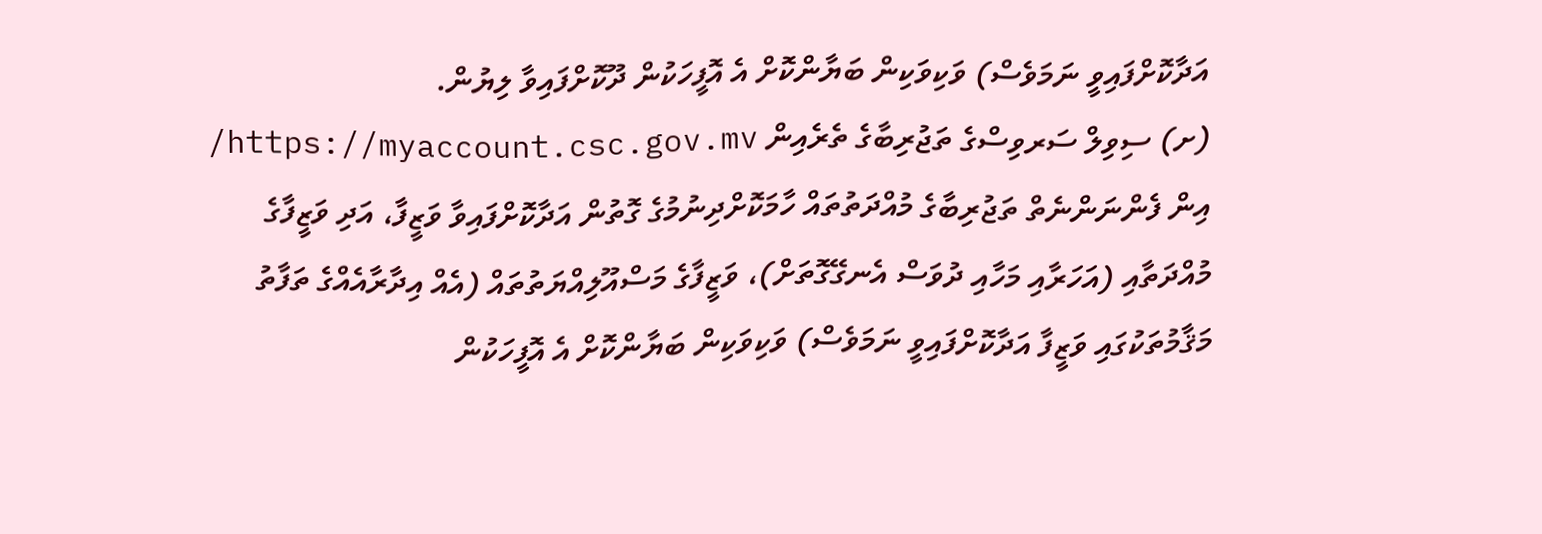އަދާކޮށްފައިވީ ނަމަވެސް) ވަކިވަކިން ބަޔާންކޮށް އެ އޮފީހަކުން ދޫކޮށްފައިވާ ލިޔުން.
(ށ) ސިވިލް ސަރވިސްގެ ތަޖުރިބާގެ ތެރެއިން https://myaccount.csc.gov.mv/ އިން ފެންނަންނެތް ތަޖުރިބާގެ މުއްދަތުތައް ހާމަކޮށްދިނުމުގެ ގޮތުން އަދާކޮށްފައިވާ ވަޒީފާ، އަދި ވަޒީފާގެ މުއްދަތާއި (އަހަރާއި މަހާއި ދުވަސް އެނގޭގޮތަށް)، ވަޒީފާގެ މަސްއޫލިއްޔަތުތައް (އެއް އިދާރާއެއްގެ ތަފާތު މަޤާމުތަކުގައި ވަޒީފާ އަދާކޮށްފައިވީ ނަމަވެސް) ވަކިވަކިން ބަޔާންކޮށް އެ އޮފީހަކުން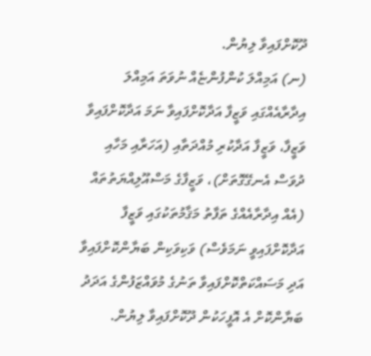ދޫކޮށްފައިވާ ލިޔުން.
(ނ) އަމިއްލަ ކުންފުންޏެއް ނުވަތަ އަމިއްލަ އިދާރާއެއްގައި ވަޒީފާ އަދާކޮށްފައިވާ ނަމަ އަދާކޮށްފައިވާ ވަޒީފާ، ވަޒީފާ އަދާކުރި މުއްދަތާއި (އަހަރާއި މަހާއި ދުވަސް އެނގޭގޮތަށް)، ވަޒީފާގެ މަސްއޫލިއްޔަތުތައް (އެއް އިދާރާއެއްގެ ތަފާތު މަޤާމުތަކުގައި ވަޒީފާ އަދާކޮށްފައިވީ ނަމަވެސް) ވަކިވަކިން ބަޔާންކޮށްފައިވާ އަދި މަސައްކަތްކޮށްފައިވާ ތަނުގެ މުވައްޒަފުންގެ އަދަދު ބަޔާންކޮށް އެ އޮފީހަކުން ދޫކޮށްފައިވާ ލިޔުން.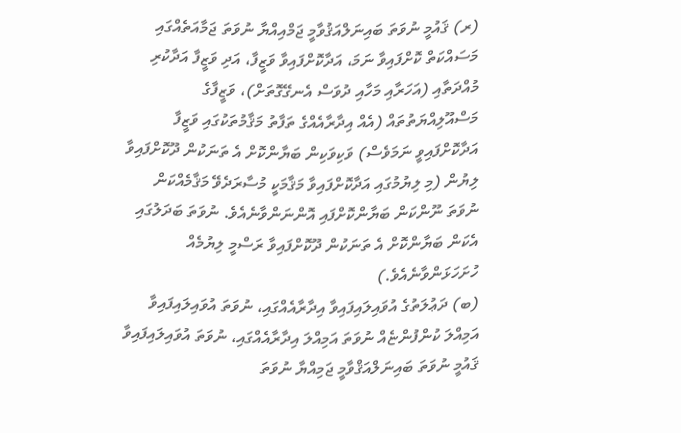(ރ) ޤައުމީ ނުވަތަ ބައިނަލްއަޤުވާމީ ޖަމްއިއްޔާ ނުވަތަ ޖަމާއަތެއްގައި މަސައްކަތް ކޮށްފައިވާ ނަމަ، އަދާކޮށްފައިވާ ވަޒީފާ، އަދި ވަޒީފާ އަދާކުރި މުއްދަތާއި (އަހަރާއި މަހާއި ދުވަސް އެނގޭގޮތަށް)، ވަޒީފާގެ މަސްއޫލިއްޔަތުތައް (އެއް އިދާރާއެއްގެ ތަފާތު މަޤާމުތަކުގައި ވަޒީފާ އަދާކޮށްފައިވީ ނަމަވެސް) ވަކިވަކިން ބަޔާންކޮށް އެ ތަނަކުން ދޫކޮށްފައިވާ ލިޔުން (މި ލިޔުމުގައި އަދާކޮށްފައިވާ މަޤާމަކީ މުސާރަދެވޭ މަޤާމެއްކަން ނުވަތަ ނޫންކަން ބަޔާންކޮށްފައި އޮންނަންވާނެއެވެ. ނުވަތަ ބަދަލުގައި އެކަން ބަޔާންކޮށް އެ ތަނަކުން ދޫކޮށްފައިވާ ރަސްމީ ލިޔުމެއް ހުށަހަޅަންވާނެއެވެ.)
(ބ) ދަޢުލަތުގެ އުވައިލައިފައިވާ އިދާރާއެއްގައި، ނުވަތަ އުވައިލައިފައިވާ އަމިއްލަ ކުންފުންޏެއް ނުވަތަ އަމިއްލަ އިދާރާއެއްގައި، ނުވަތަ އުވައިލައިފައިވާ ޤައުމީ ނުވަތަ ބައިނަލްއަޤްވާމީ ޖަމިއްޔާ ނުވަތަ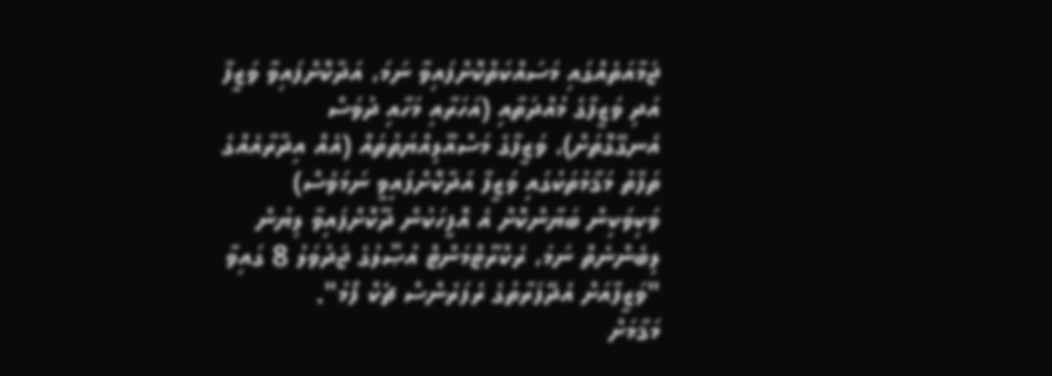ޖަމާއަތެއްގައި މަސައްކަތްކޮށްފައިވާ ނަމަ، އަދާކޮށްފައިވާ ވަޒީފާ އަދި ވަޒީފާގެ މުއްދަތާއި (އަހަރާއި މަހާއި ދުވަސް އެނގޭގޮތަށް)، ވަޒީފާގެ މަސްއޫލިއްޔަތުތައް (އެއް އިދާރާއެއްގެ ތަފާތު މަޤާމުތަކުގައި ވަޒީފާ އަދާކޮށްފައިވީ ނަމަވެސް) ވަކިވަކިން ބަޔާންކޮށް އެ އޮފީހަކުން ދޫކޮށްފައިވާ ލިޔުން ލިބެންނެތް ނަމަ، ރެކްރޫޓްމަންޓް އުޞޫލުގެ ޖަދުވަލު 8 ގައިވާ "ވަޒީފާއަށް އެދޭފަރާތުގެ ރެފަރެންސް ޗެކް ފޯމު".
މަޤާމަށް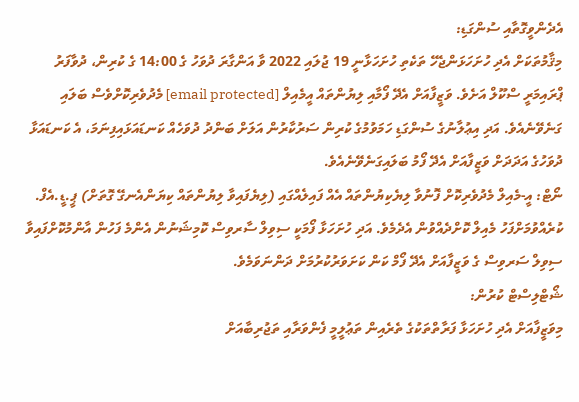އެދެންވީގޮތާއި ސުންގަޑި:
މިޤާމުތަކަށް އެދި ހުށަހަޅަންޖެހޭ ތަކެތި ހުށަހަޅާނީ 19 ޖުލައި 2022 ވާ އަންގާރަ ދުވަހު ގެ 14:00 ގެ ކުރިން، ދުވާފަރު ޕްރައިމަރީ ސްކޫލް އަށެވެ. ވަޒީފާއަށް އެދޭ ފޯމާއި ލިޔުންތައް އީމެއިލް [email protected] މެދުވެރިކޮށްވެސް ބަލައި ގަނެވޭނެއެވެ. އަދި އިޢުލާނުގެ ސުންގަޑި ހަމަވުމުގެ ކުރިން ސަރުކާރުން އަލަށް ބަންދު ދުވަހެއް ކަނޑައަޅައިފިނަމަ، އެ ކަނޑައަޅާ ދުވަހުގެ އަދަދަށް ވަޒީފާއަށް އެދޭ ފޯމު ބަލައިގަނެވޭނެއެވެ.
ނޯޓް: އީ-މެއިލް މެދުވެރިކޮށް ފޮނުވާ ލިޔެކިޔުންތައް އެއް ފައިލެއްގައި (ލިޔެފައިވާ ލިޔުންތައް ކިޔަންއެނގޭ ގޮތަށް) ޕީ.ޑީ.އެފް. ކުރެއްވުމަށްފަހު މެއިލް ކޮށްދެއްވުން އެދެމެވެ. އަދި ހުށަހަޅާ ފޯމަކީ ސިވިލް ސާރވިސް ކޮމިޝަނުން އެންމެ ފަހުން އާންމުކޮށްފައިވާ ސިވިލް ސަރވިސް ގެ ވަޒީފާއަށް އެދޭ ފޯމް ކަން ކަށަވަރުކުރުމަށް ދަންނަވަމެވެ.
ޝޯޓްލިސްޓް ކުރުން:
މިވަޒީފާއަށް އެދި ހުށަހަޅާ ފަރާތްތަކުގެ ތެރެއިން ތަޢުލީމީ ފެންވަރާއި ތަޖުރިބާއަށް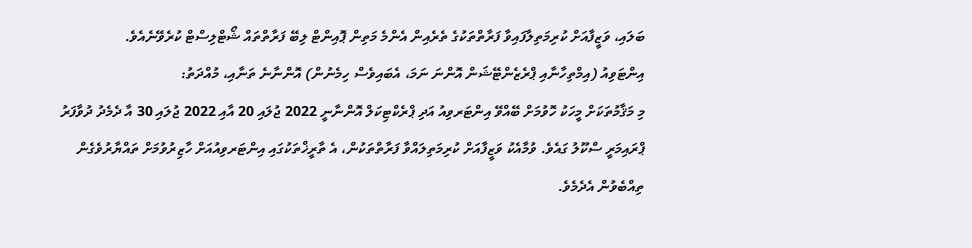ބަލައި، ވަޒީފާއަށް ކުރިމަތިލާފައިވާ ފަރާތްތަކުގެ ތެރެއިން އެންމެ މަތިން ޕޮއިންޓް ލިބޭ ފަރާތްތައް ޝޯޓްލިސްޓް ކުރެވޭނެއެވެ.
އިންޓަވިއު (އިމްތިހާނާއި ޕްރެޒެންޓޭޝަން އޮންނަ ނަމަ، އެބައިވެސް ހިމެނުން) އޮންނާނެ ތަނާއި، މުއްދަތު:
މި މަޤާމުތަކަށް މީހަކު ހޮވުމަށް ބޭއްވޭ އިންޓަރވިއު އަދި ޕްރެކްޓިކަލް އޮންނާނީ 2022 ޖުލައި 20 އާއި 2022 ޖުލައި 30 އާ ދެމެދު ދުވާފަރު ޕްރައިމަރީ ސްކޫލު ގައެވެ. ވުމާއެކު ވަޒީފާއަށް ކުރިމަތިލައްވާ ފަރާތްތަކުން، އެ ތާރީޚްތަކުގައި އިންޓަރވިއުއަށް ހާޒިރުވުމަށް ތައްޔާރުވެގެން ތިއްބެވުން އެދެމެވެ.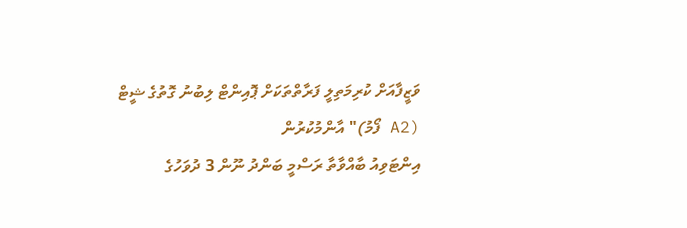ވަޒީފާއަށް ކުރިމަތިލީ ފަރާތްތަކަށް ޕޮއިންޓް ލިބުނު ގޮތުގެ ޝީޓް (A2 ފޯމު)" އާންމުކުރުން
އިންޓަވިއު ބާއްވާތާ ރަސްމީ ބަންދު ނޫން 3 ދުވަހުގެ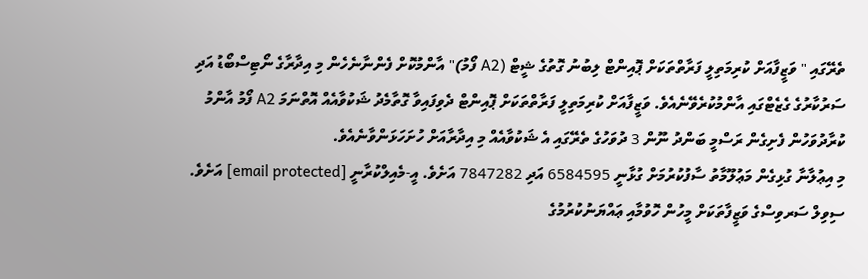ތެރޭގައި " ވަޒީފާއަށް ކުރިމަތިލީ ފަރާތްތަކަށް ޕޮއިންޓް ލިބުނު ގޮތުގެ ޝީޓް (A2 ފޯމު)" އާންމުކޮށް ފެންނާނެހެން މި އިދާރާގެ ނޯޓިސްބޯޑު އަދި ސަރުކާރުގެ ގެޒެޓްގައި އާންމުކުރެވޭނެއެވެ. ވަޒީފާއަށް ކުރިމަތިލީ ފަރާތްތަކަށް ޕޮއިންޓް ދެވިފައިވާ ގޮތާމެދު ޝަކުވާއެއް އޮތްނަމަ A2 ފޯމު އާންމު ކުރާދުވަހުން ފެށިގެން ރަސްމީ ބަންދު ނޫން 3 ދުވަހުގެ ތެރޭގައި އެ ޝަކުވާއެއް މި އިދާރާއަށް ހުށަހަޅަންވާނެއެވެ.
މި އިޢުލާނާ ގުޅިގެން މަޢުލޫމާތު ސާފުކުރުމަށް ގުޅާނީ 6584595 އަދި 7847282 އަށެވެ. އީ-މެއިލްކުރާނީ [email protected] އަށެވެ. ސިވިލް ސަރވިސްގެ ވަޒީފާތަކަށް މީހުން ހޮވުމާއި ޢައްޔަނުކުރުމުގެ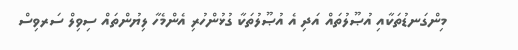މިންގަނޑުތަކާއި އުޞޫލުތައް އަދި އެ އުޞޫލުތަކާ ގުޅުންހުރި އެންމެހާ ލިޔުންތައް ސިވިލް ސަރވިސް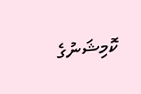ކޮމިޝަނުގެ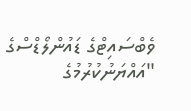ވެބްސައިޓްގެ ޑައުންލޯޑްސްގެ "އައްޔަނުކުރުމުގެ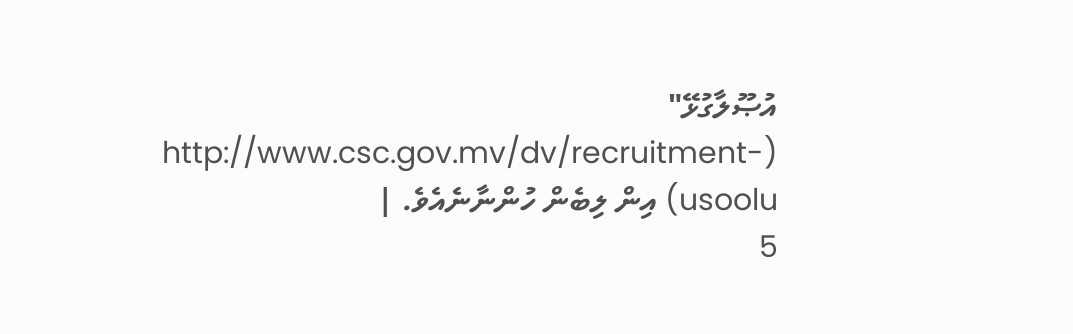އުޞޫލާގުޅޭ" (http://www.csc.gov.mv/dv/recruitment-usoolu) އިން ލިބެން ހުންނާނެއެވެ. |
5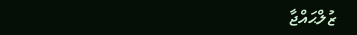ޒުލްޙައްޖާ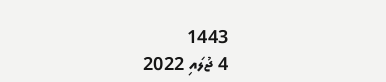1443
4 ޖުލައި 2022